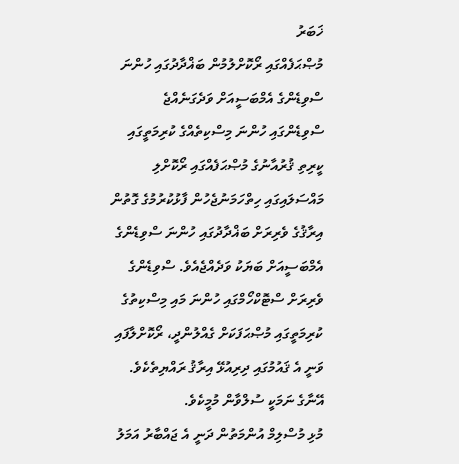ޚަބަރު
މުޞްޙަފެއްގައި ރޯކޮށްލުމުން ބަޣްދާދުގައި ހުންނަ ސްވިޑެންގެ އެމްބަސީއަށް ވަދެގަނެއްޖެ
ސްވިޑެންގައި ހުންނަ މިސްކިތެއްގެ ކުރިމަތީގައި ކީރިތި ޤުރުއާނުގެ މުޞްޙަފެއްގައި ރޯކޮށްލި މައްސަލައިގައި ހިތްހަމަނުޖެހުން ފާޅުކުރުމުގެ ގޮތުން އިރާޤުގެ ވެރިރަށް ބަޣްދާދުގައި ހުންނަ ސްވިޑެންގެ އެމްބަސީއަށް ބަޔަކު ވަދެއްޖެއެވެ. ސްވިޑެންގެ ވެރިރަށް ސްޓޮކްހޯމްގައި ހުންނަ މައި މިސްކިތުގެ ކުރިމަތީގައި މުޞްޙަފަކަށް ގެއްލުންދީ، ރޯކޮށްލާފައި ވަނީ އެ ޤައުމުގައި ދިރިއުޅޭ އިރާޤު ރައްޔިތެކެވެ. އޭނާގެ ނަމަކީ ސުލްވާން މުމީކެވެ.
މުޅި މުސްލިމް އުންމަތުން ދަނީ އެ ޖައްބާރު އަމަލު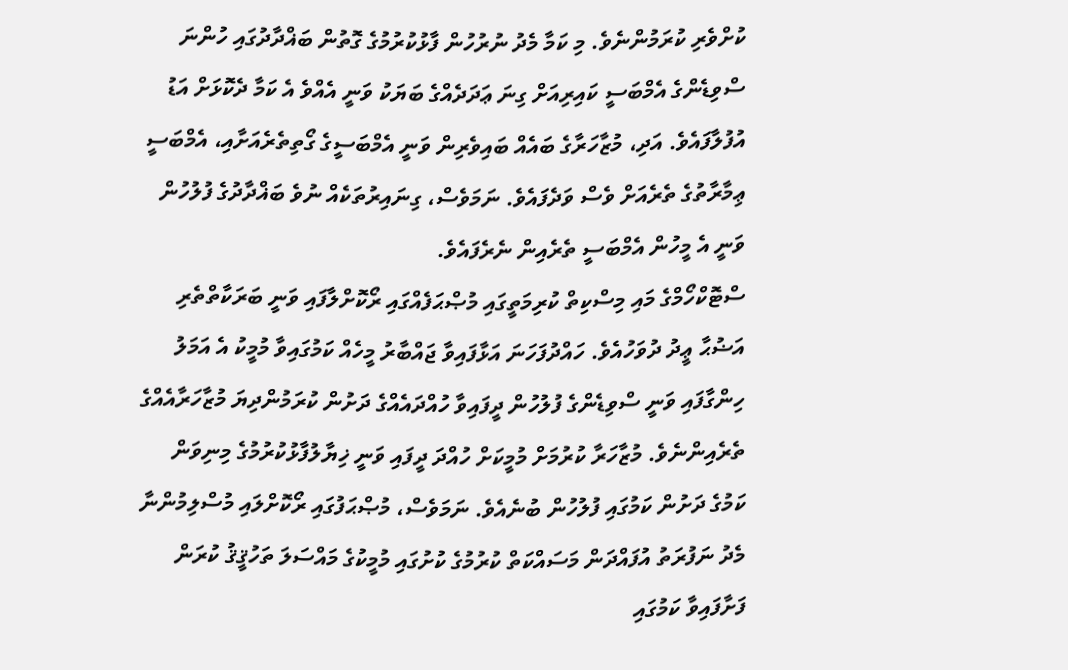ކުށްވެރި ކުރަމުންނެވެ. މި ކަމާ މެދު ނުރުހުން ފާޅުކުރުމުގެ ގޮތުން ބަޣްދާދުގައި ހުންނަ ސްވިޑެންގެ އެމްބަސީ ކައިރިއަށް ގިނަ ޢަދަދެއްގެ ބަޔަކު ވަނީ އެއްވެ އެ ކަމާ ދެކޮޅަށް އަޑު އުފުލާފައެވެ. އަދި، މުޒާހަރާގެ ބައެއް ބައިވެރިން ވަނީ އެމްބަސީގެ ގޯތިތެރެއަށާއި، އެމްބަސީ ޢިމާރާތުގެ ތެރެއަށް ވެސް ވަދެފައެވެ. ނަމަވެސް، ގިނައިރުތަކެއް ނުވެ ބަޣްދާދުގެ ފުލުހުން ވަނީ އެ މީހުން އެމްބަސީ ތެރެއިން ނެރެފައެވެ.
ސްޓޮކްހޯމްގެ މައި މިސްކިތް ކުރިމަތީގައި މުޞްޙަފެއްގައި ރޯކޮށްލާފައި ވަނީ ބަރަކާތްތެރި އަޟުޙާ ޢީދު ދުވަހުއެވެ. ހައްދުފަހަނަ އަޅާފައިވާ ޖައްބާރު މީހެއް ކަމުގައިވާ މުމީކު އެ އަމަލު ހިންގާފައި ވަނީ ސްވިޑެންގެ ފުލުހުން ދީފައިވާ ހުއްދައެއްގެ ދަށުން ކުރަމުންދިޔަ މުޒާހަރާއެއްގެ ތެރެއިންނެވެ. މުޒާހަރާ ކުރުމަށް މުމީކަށް ހުއްދަ ދީފައި ވަނީ ޚިޔާލުފާޅުކުރުމުގެ މިނިވަން ކަމުގެ ދަށުން ކަމުގައި ފުލުހުން ބުނެއެވެ. ނަމަވެސް، މުޞްޙަފުގައި ރޯކޮށްލައި މުސްލިމުންނާ މެދު ނަފުރަތު އުފައްދަން މަސައްކަތް ކުރުމުގެ ކުށުގައި މުމީކުގެ މައްސަލަ ތަހުޤީޤު ކުރަން ފަށާފައިވާ ކަމުގައި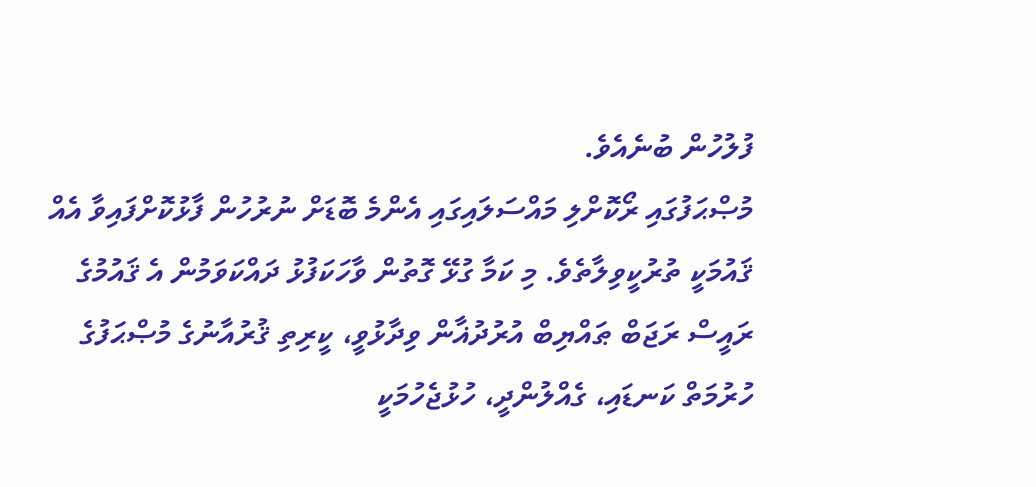ފުލުހުން ބުނެއެވެ.
މުޞްޙަފުގައި ރޯކޮށްލި މައްސަލައިގައި އެންމެ ބޮޑަށް ނުރުހުން ފާޅުކޮށްފައިވާ އެއް ޤައުމަކީ ތުރުކީވިލާތެވެ. މި ކަމާ ގުޅޭ ގޮތުން ވާހަކަފުޅު ދައްކަވަމުން އެ ޤައުމުގެ ރައީސް ރަޖަބް ޠައްޔިބް އުރުދުޣާން ވިދާޅުވީ، ކީރިތި ޤުރުއާނުގެ މުޞްޙަފުގެ ހުރުމަތް ކަނޑައި، ގެއްލުންދީ، ހުޅުޖެހުމަކީ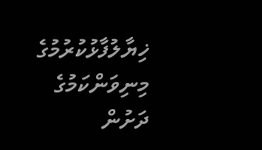ޚިޔާލުފާޅުކުރުމުގެ މިނިވަންކަމުގެ ދަށުން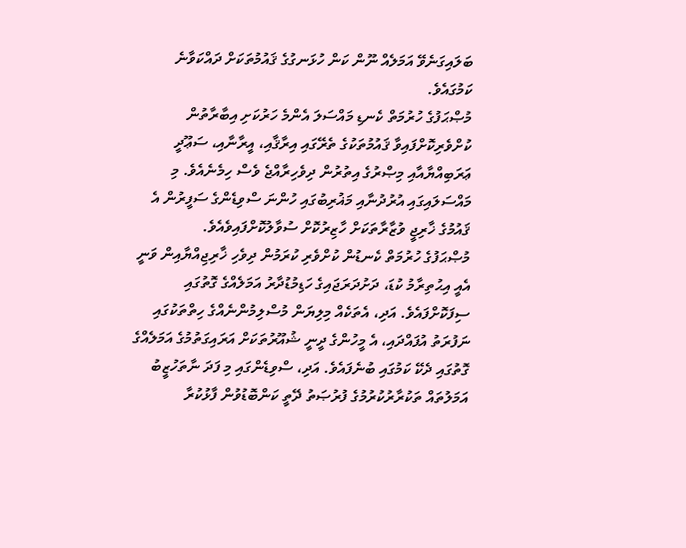ބަލައިގަނެވޭ އަމަލެއް ނޫން ކަން ހުޅަނގުގެ ޤައުމުތަކަށް ދައްކަވާނެ ކަމުގައެވެ.
މުޞްޙަފުގެ ހުރުމަތް ކެނޑި މައްސަލަ އެންމެ ހަރުކަށި އިބާރާތުން ކުށްވެރިކޮށްފައިވާ ޤައުމުތަކުގެ ތެރޭގައި އިރާޤާއި، އީރާނާއި، ސަޢޫދީ ޢަރަބިއްޔާއާއި މިޞްރުގެ އިތުރުން ދިވެހިރާއްޖެ ވެސް ހިމެނެއެވެ. މި މައްސަލައިގައި އުރުދުނާއި މަޣުރިބުގައި ހުންނަ ސްވިޑެންގެ ސަފީރުން އެ ޤައުމުގެ ޚާރިޖީ ވުޒާރާތަކަށް ހާޒިރުކޮށް ސުވާލުކޮށްފައިވެއެވެ.
މުޞްޙަފުގެ ހުރުމަތް ކެނޑުން ކުށްވެރި ކުރަމުން ދިވެހި ޚާރިޖިއްޔާއިން ވަނީ އެއީ އިޙުތިރާމު ކުޑަ، ދަށުދަރަޖައިގެ ހަޑިމުޑުދާރު އަމަލެއްގެ ގޮތުގައި ސިފަކޮށްފައެވެ. އަދި، އެތަކެއް މިލިޔަން މުސްލިމުންނެއްގެ ހިތްތަކުގައި ނަފުރަތު އުފައްދައި، އެ މީހުންގެ ދީނީ ޝުއޫރުތަކަށް އަރައިގަތުމުގެ އަމަލެއްގެ ގޮތުގައި ދެކޭ ކަމުގައި ބުނެފައެވެ. އަދި، ސްވިޑެންގައި މި ފަދަ ނާތަހުޒީބު އަމަލުތައް ތަކުރާރުކުރުމުގެ ފުރުޞަތު ދޭތީ ކަންބޮޑުވުން ފާޅުކުރާ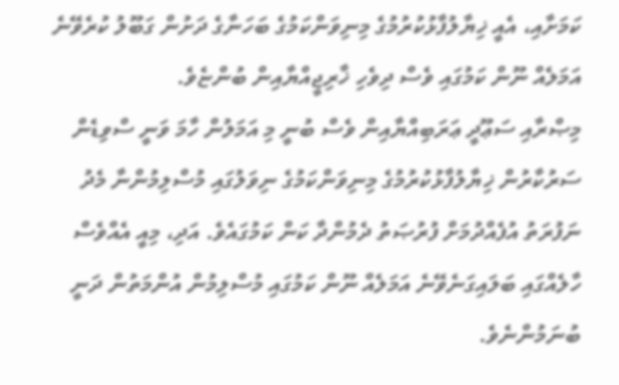ކަމަށާއި، އެއީ ޚިޔާލުފާޅުކުރުމުގެ މިނިވަންކަމުގެ ބަހަނާގެ ދަށުން ގަބޫލު ކުރެވޭނެ އަމަލެއް ނޫން ކަމުގައި ވެސް ދިވެހި ޚާރިޖީއްޔާއިން ބުންޏެވެ.
މިޞްރާއި ސަޢޫދީ ޢަރަބިއްޔާއިން ވެސް ބުނީ މި އަމަލުން ހާމަ ވަނީ ސްވިޑެން ސަރުކާރުން ޚިޔާލުފާޅުކުރުމުގެ މިނިވަންކަމުގެ ނިވަލުގައި މުސްލިމުންނާ މެދު ނަފުރަތު އުފެއްދުމަށް ފުރުޞަތު ދެމުންދާ ކަން ކަމުގައެވެ. އަދި، މިއީ އެއްވެސް ހާލެއްގައި ބަލައިގަނެވޭނެ އަމަލެއް ނޫން ކަމުގައި މުސްލިމުން އުންމަތުން ދަނީ ބުނަމުންނެވެ.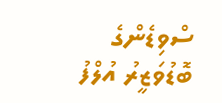ސްވިޑެންގެ ބޮޑުވަޒީރު އުލްފު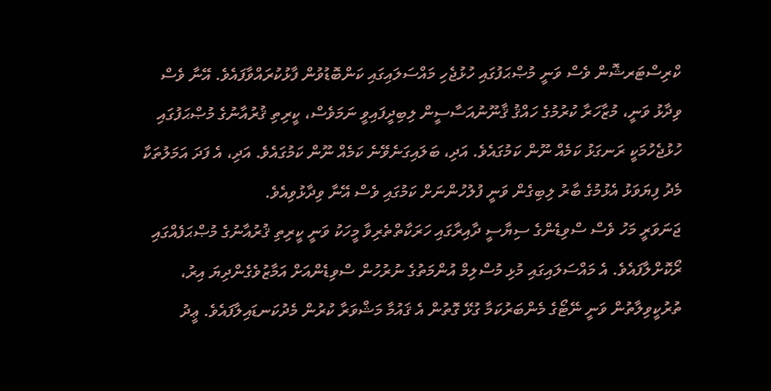ކްރިސްޓަރޝޮން ވެސް ވަނީ މުޞްޙަފުގައި ހުޅުޖެހި މައްސަލައިގައި ކަންބޮޑުވުން ފާޅުކުރައްވާފައެވެ. އޭނާ ވެސް ވިދާޅު ވަނީ، މުޒާހަރާ ކުރުމުގެ ހައްޤު ޤާނޫނުއަސާސީން ލިބިދީފައިވީ ނަމަވެސް، ކީރިތި ޤުރުއާނުގެ މުޞްޙަފުގައި ހުޅުޖެހުމަކީ ރަނގަޅު ކަމެއް ނޫން ކަމުގައެވެ. އަދި، ބަލައިގަނެވޭނެ ކަމެއް ނޫން ކަމުގައެވެ. އަދި، އެ ފަދަ އަމަލުތަކާ މެދު ފިޔަވަޅު އެޅުމުގެ ބާރު ލިބިގެން ވަނީ ފުލުހުންނަށް ކަމުގައި ވެސް އޭނާ ވިދާޅުވިއެވެ.
ޖަނަވަރީ މަހު ވެސް ސްވިޑެންގެ ސިޔާސީ ދާއިރާގައި ހަރަކާތްތެރިވާ މީހަކު ވަނީ ކީރިތި ޤުރުއާނުގެ މުޞްޙަފެއްގައި ރޯކޮށްލާފައެވެ. އެ މައްސަލައިގައި މުޅި މުސްލިމް އުންމަތުގެ ނުރުހުން ސްވިޑެންއަށް އަމާޒުވެގެންދިޔަ އިރު، ތުރުކީވިލާތުން ވަނީ ނޭޓޯގެ މެންބަރުކަމާ ގުޅޭ ގޮތުން އެ ޤައުމާ މަޝްވަރާ ކުރުން މެދުކަނޑައިލާފައެވެ. ޢީދު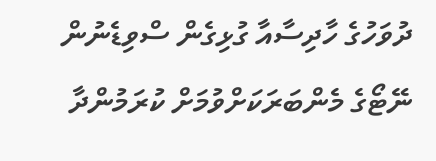ދުވަހުގެ ހާދިސާއާ ގުޅިގެން ސްވިޑެނުން ނޭޓޯގެ މެންބަރަކަށްވުމަށް ކުރަމުންދާ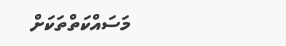މަސައްކަތްތަކަށް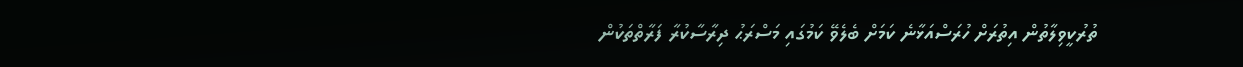ތުރުކީވިލާތުން އިތުރަށް ހުރަސްއަޅާނެ ކަމަށް ބެލެވޭ ކަމުގައި މަސްރަޙު ދިރާސާކުރާ ފަރާތްތަކުން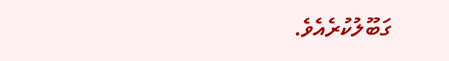ގަބޫލުކުރެއެވެ.